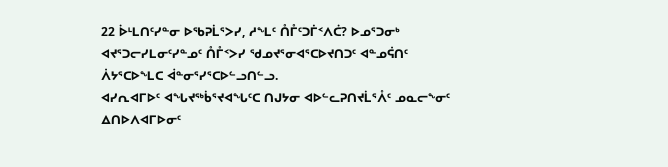22 ᐆᒻᒪᑎᑦᓯᓐᓂ ᐅᖃᕈᒫᕐᐳᓯ, ᓱᖕᒪᑦ ᑍᒤᑦᑐᒦᑉᐱᑖ? ᐅᓄᕐᑐᓂᒃ ᐊᔪᕐᑐᓕᓯᒪᓂᑦᓯᓐᓄᑦ ᑍᒤᑉᐳᓯ ᖁᓄᔪᕐᓂᐊᕐᑕᐅᔪᑎᑐᑦ ᐊᓐᓄᕌᑎᑦ ᐲᔭᕐᑕᐅᖕᒪᑕ ᐋᓐᓂᕐᓯᕐᑕᐅᓪᓗᑎᓪᓗ.
ᐊᓯᕆᐊᒥᐅᑦ ᐊᖓᔪᖅᑳᕐᔪᐊᖓᑦᑕ ᑎᒍᔭᓂ ᐊᐅᓪᓚᕈᑎᔪᒫᕐᐰᑦ ᓄᓇᓕᖕᓂᑦ ᐃᑎᐅᐱᐊᒥᐅᓂᑦ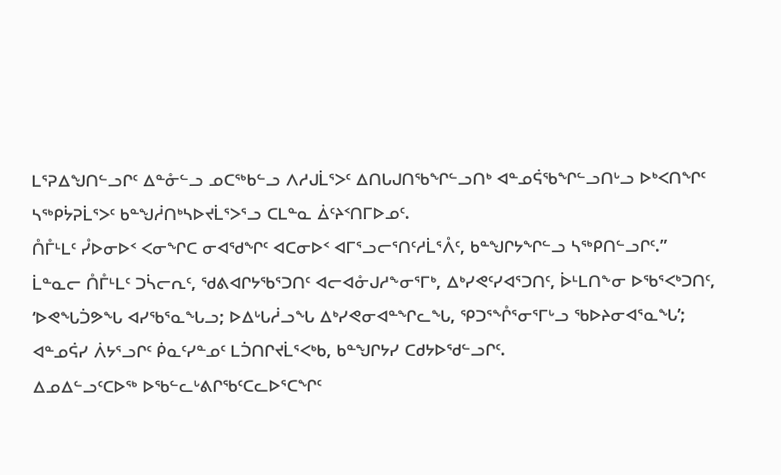ᒪᕐᕈᐃᖑᑎᓪᓗᒋᑦ ᐃᓐᓁᓪᓗ ᓄᑕᖅᑲᓪᓗ ᐱᓱᒍᒫᕐᐳᑦ ᐃᑎᒐᒍᑎᖃᖏᓪᓗᑎᒃ ᐊᓐᓄᕌᖃᖏᓪᓗᑎᒡᓗ ᐅᒃᐸᑎᖏᑦ ᓴᖅᑭᔮᕈᒫᕐᐳᑦ ᑲᓐᖑᓲᑎᒃᓴᐅᔪᒫᕐᐳᕐᓗ ᑕᒪᓐᓇ ᐄᑦᔨᑉᑎᒥᐅᓄᑦ.
ᑍᒤᒻᒪᑦ ᓮᐅᓂᐅᑉ ᐸᓂᖏᑕ ᓂᐊᖁᖏᑦ ᐊᑕᓂᐅᑉ ᐊᒥᕐᓗᓕᕐᑎᑦᓱᒫᕐᐰᑦ, ᑲᓐᖑᒋᔭᖏᓪᓗ ᓴᖅᑭᑎᓪᓗᒋᑦ.”
ᒫᓐᓇᓕ ᑍᒤᒻᒪᑦ ᑐᓵᓕᕆᑦ, ᖁᕕᐊᒋᔭᖃᕐᑐᑎᑦ ᐊᓕᐊᓁᒍᓱᖕᓂᕐᒥᒃ, ᐃᒃᓯᕙᑦᓯᐊᕐᑐᑎᑦ, ᐆᒻᒪᑎᖕᓂ ᐅᖃᕐᐸᒃᑐᑎᑦ, ‘ᐅᕙᖓᑑᕗᖓ ᐊᓯᖃᕐᓇᖓᓗ; ᐅᐃᒡᒐᓲᓗᖓ ᐃᒃᓯᕙᓂᐊᓐᖏᓚᖓ, ᕿᑐᕐᖎᕐᓂᕐᒥᒡᓗ ᖃᐅᔨᓂᐊᕐᓇᖓ’;
ᐊᓐᓄᕌᓯ ᐲᔭᕐᓗᒋᑦ ᑮᓇᑦᓯᓐᓄᑦ ᒪᑑᑎᒋᔪᒫᕐᐸᒃᑲ, ᑲᓐᖑᒋᔭᓯ ᑕᑯᔭᐅᖁᓪᓗᒋᑦ.
ᐃᓄᐃᓪᓗᑦᑕᐅᖅ ᐅᖃᓪᓚᒡᕕᒋᖃᑦᑕᓚᐅᕐᑕᖏᑦ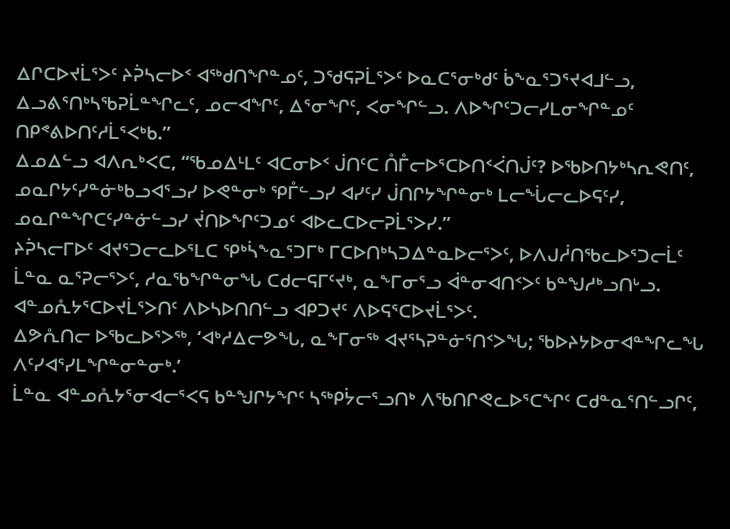ᐃᒋᑕᐅᔪᒫᕐᐳᑦ ᔨᕉᓴᓕᐅᑉ ᐊᖅᑯᑎᖏᓐᓄᑦ, ᑐᖁᕋᕈᒫᕐᐳᑦ ᐅᓇᑕᕐᓂᒃᑯᑦ ᑳᖕᓇᕐᑐᕐᔪᐊᒧᓪᓗ, ᐃᓗᕕᕐᑎᒃᓴᖃᕈᒫᓐᖏᓚᑦ, ᓄᓕᐊᖏᑦ, ᐃᕐᓂᖏᑦ, ᐸᓂᖏᓪᓗ. ᐱᐅᖏᑦᑐᓕᓯᒪᓂᖏᓐᓄᑦ ᑎᑭᕝᕕᐅᑎᑦᓱᒫᕐᐸᒃᑲ.”
ᐃᓄᐃᓪᓗ ᐊᐱᕆᒃᐸᑕ, “ᖃᓄᐃᒻᒪᑦ ᐊᑕᓂᐅᑉ ᒎᑎᑦᑕ ᑍᒤᓕᐅᕐᑕᐅᑎᑉᐹᑎᒎᑦ? ᐅᖃᐅᑎᔭᒃᓴᕆᕙᑎᑦ, ᓄᓇᒋᔭᑦᓯᓐᓃᒃᑲᓗᐊᕐᓗᓯ ᐅᕙᓐᓂᒃ ᕿᒤᓪᓗᓯ ᐊᓯᑦᓯ ᒎᑎᒋᔭᖏᓐᓂᒃ ᒪᓕᖔᓕᓚᐅᕋᑦᓯ, ᓄᓇᒋᓐᖏᑕᑦᓯᓐᓃᓪᓗᓯ ᔫᑎᐅᖏᑦᑐᓄᑦ ᐊᐅᓚᑕᐅᓕᕈᒫᕐᐳᓯ.”
ᔨᕉᓴᓕᒥᐅᑦ ᐊᔪᕐᑐᓕᓚᐅᕐᒪᑕ ᕿᒃᓵᖕᓇᕐᑐᒥᒃ ᒥᑕᐅᑎᒃᓴᑐᐃᓐᓇᐅᓕᕐᐳᑦ, ᐅᐱᒍᓲᑎᖃᓚᐅᕐᑐᓕᒫᑦ ᒫᓐᓇ ᓇᕐᕈᓕᕐᐳᑦ, ᓱᓇᖃᖏᓐᓂᖓ ᑕᑯᓕᕋᒥᑦᔪᒃ, ᓇᖕᒥᓂᕐᓗ ᐋᓐᓂᐊᑎᑉᐳᑦ ᑲᓐᖑᓱᒃᓗᑎᒡᓗ.
ᐊᓐᓄᕅᔭᕐᑕᐅᔪᒫᕐᐳᑎᑦ ᐱᐅᓴᐅᑎᑎᓪᓗ ᐊᑭᑐᔪᑦ ᐱᐅᕋᕐᑕᐅᔪᒫᕐᐳᑦ.
ᐃᕗᕅᑎᓕ ᐅᖃᓚᐅᕐᐳᖅ, ‘ᐊᒃᓱᐃᓕᕗᖓ, ᓇᖕᒥᓂᖅ ᐊᔪᕐᓴᕈᓐᓃᕐᑎᑉᐳᖓ; ᖃᐅᔨᔭᐅᓂᐊᓐᖏᓚᖓ ᐱᑦᓯᐊᕐᓯᒪᖏᓐᓂᓐᓂᒃ.’
ᒫᓐᓇ ᐊᓐᓄᕅᔭᕐᓂᐊᓕᕐᐸᕋ ᑲᓐᖑᒋᔭᖏᑦ ᓴᖅᑭᔮᓕᕐᓗᑎᒃ ᐱᖃᑎᒋᕙᓚᐅᕐᑕᖏᑦ ᑕᑯᓐᓇᕐᑎᓪᓗᒋᑦ,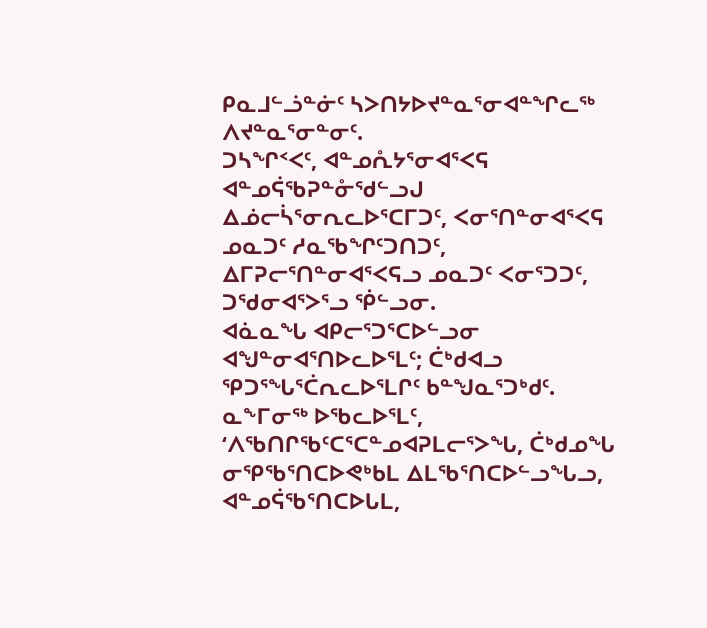ᑭᓇᒧᓪᓘᓐᓃᑦ ᓴᐳᑎᔭᐅᔪᓐᓇᕐᓂᐊᓐᖏᓚᖅ ᐱᔪᓐᓇᕐᓂᓐᓂᑦ.
ᑐᓴᖏᑉᐸᑦ, ᐊᓐᓄᕅᔭᕐᓂᐊᕐᐸᕋ ᐊᓐᓄᕌᖃᕈᓐᓁᖁᓪᓗᒍ ᐃᓅᓕᓵᕐᓂᕆᓚᐅᕐᑕᒥᑐᑦ, ᐸᓂᕐᑎᓐᓂᐊᕐᐸᕋ ᓄᓇᑐᑦ ᓱᓇᖃᖏᑦᑐᑎᑐᑦ, ᐃᒥᕈᓕᕐᑎᓐᓂᐊᕐᐸᕋᓗ ᓄᓇᑐᑦ ᐸᓂᕐᑐᑐᑦ, ᑐᖁᓂᐊᕐᐳᕐᓗ ᖀᓪᓗᓂ.
ᐊᓈᓇᖓ ᐊᑭᓕᕐᑐᕐᑕᐅᓪᓗᓂ ᐊᖑᓐᓂᐊᕐᑎᐅᓚᐅᕐᒪᑦ; ᑖᒃᑯᐊᓗ ᕿᑐᕐᖓᕐᑖᕆᓚᐅᕐᒪᒋᑦ ᑲᓐᖑᓇᕐᑐᒃᑯᑦ. ᓇᖕᒥᓂᖅ ᐅᖃᓚᐅᕐᒪᑦ, ‘ᐱᖃᑎᒋᖃᑦᑕᕐᑕᓐᓄᐊᕈᒪᓕᕐᐳᖓ, ᑖᒃᑯᓄᖓ ᓂᕿᖃᕐᑎᑕᐅᕙᒃᑲᒪ ᐃᒪᖃᕐᑎᑕᐅᓪᓗᖓᓗ, ᐊᓐᓄᕌᖃᕐᑎᑕᐅᒐᒪ,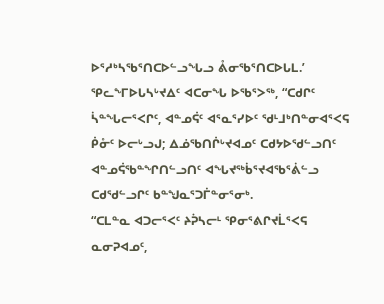ᐅᕐᓱᒃᓴᖃᕐᑎᑕᐅᓪᓗᖓᓗ ᕔᓂᖃᕐᑎᑕᐅᒐᒪ.’
ᕿᓚᖕᒥᐅᒐᓴᒡᔪᐃᑦ ᐊᑕᓂᖓ ᐅᖃᕐᐳᖅ, “ᑕᑯᒋᑦ ᓵᓐᖓᓕᕐᐸᒋᑦ, ᐊᓐᓄᕌᑦ ᐊᕐᓇᕐᓯᐅᑦ ᖁᒻᒧᒃᑎᓐᓂᐊᕐᐸᕋ ᑮᓁᑦ ᐅᓕᒡᓗᒍ; ᐃᓅᖃᑎᒌᒡᔪᐊᓄᑦ ᑕᑯᔭᐅᖁᓪᓗᑎᑦ ᐊᓐᓄᕌᖃᓐᖏᑎᓪᓗᑎᑦ ᐊᖓᔪᖅᑳᕐᔪᐊᖃᕐᕖᓪᓗ ᑕᑯᖁᓪᓗᒋᑦ ᑲᓐᖑᓇᕐᑐᒦᓐᓂᕐᓂᒃ.
“ᑕᒪᓐᓇ ᐊᑐᓕᕐᐸᑦ ᔨᕉᓴᓕᒻ ᕿᓂᕐᕕᒋᔪᒫᕐᐸᕋ ᓇᓂᕈᐊᓄᑦ,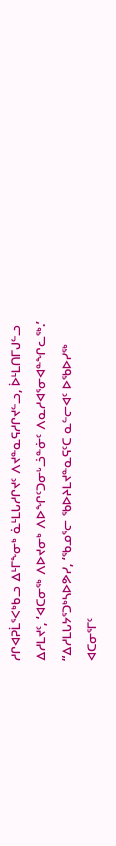ᓱᒋᐊᕈᒫᕐᐸᒃᑲᓗ ᐃᒻᒥᖕᓂᒃ ᓈᒻᒪᒐᓱᒋᔪᑦ ᐱᔪᓐᓇᕋᓱᒋᔪᓪᓗ, ᐆᒻᒪᑎᒥᒍᓪᓗ ᐃᓱᒪᔪᑦ, ‘ᐊᑕᓂᖅ ᐱᐅᔪᓂᒃ ᐱᐅᖏᑦᑐᓂᒡᓘᓐᓃᑦ ᐱᓇᓱᐊᕐᓂᐊᓐᖏᓚᖅ.’
“ᐃᓱᒪᒐᔭᕐᑐᒃᓴᐅᕗᓯ, ‘ᖃᓄᕐᓕ ᖃᐅᔨᒪᔪᓐᓇᕋᑦᑕ ᓇᓪᓕᐊᑦ ᐅᖃᐅᓯᖅ ᐊᑕᓂᕐᒥᑦ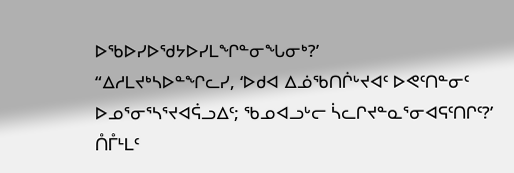ᐅᖃᐅᓯᐅᖁᔭᐅᓯᒪᖏᓐᓂᖓᓂᒃ?’
“ᐃᓱᒪᔪᒃᓴᐅᓐᖏᓚᓯ, ‘ᐅᑯᐊ ᐃᓅᖃᑎᒌᒡᔪᐊᑦ ᐅᕙᑦᑎᓐᓂᑦ ᐅᓄᕐᓂᕐᓴᕐᔪᐊᕌᓗᐃᑦ; ᖃᓄᐊᓗᒡᓕ ᓵᓚᒋᔪᓐᓇᕐᓂᐊᕋᑦᑎᒋᑦ?’
ᑍᒤᒻᒪᑦ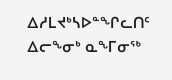ᐃᓱᒪᔪᒃᓴᐅᓐᖏᓚᑎᑦ ᐃᓕᖕᓂᒃ ᓇᖕᒥᓂᖅ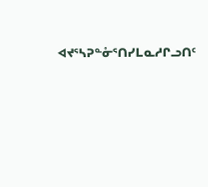ᐊᔪᕐᓴᕈᓐᓁᕐᑎᓯᒪᓇᓱᒋᓗᑎᑦ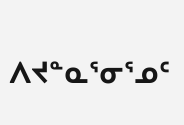ᐱᔪᓐᓇᕐᓂᕐᓄᑦ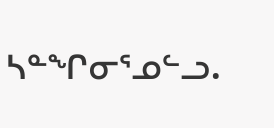ᓴᓐᖏᓂᕐᓄᓪᓗ.